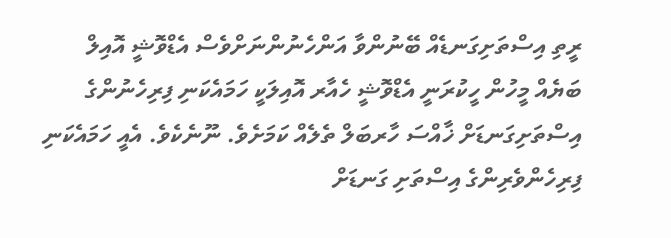ރީތި އިސްތަށިގަނޑެއް ބޭނުންވާ އަންހެނުންނަށްވެސް އެޑްވޮޝީ އޮއިލް
ބަޔެއް މީހުން ހީކުރަނީ އެޑްވޮޝީ ހެއާރ އޮއިލަކީ ހަމައެކަނި ފިރިހެނުންގެ އިސްތަށިގަނޑަށް ޚާއްސަ ހާރބަލް ތެލެއް ކަމަށެވެ. ނޫނެކެވެ. އެއީ ހަމައެކަނި ފިރިހެންވެރިންގެ އިސްތަށި ގަނޑަށް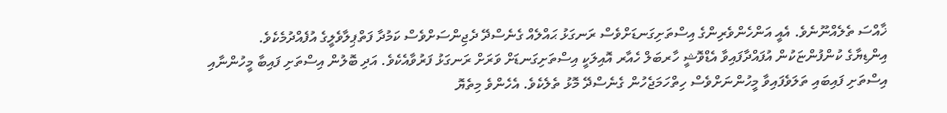ޚާއްސަ ތެލެއްނޫނެވެ. އެއީ އަންހެންވެރިންގެ އިސްތަށިގަނޑަށްވެސް ރަނގަޅު ޙައްލެއް ގެނެސްދޭ ދެޖިންސަށްވެސް ކަމުދާ ފަތްޕިލާވެލީގެ އުފެއްދުމެކެވެ.
އިންޑިޔާގެ ކުންފުންޏަކުން އުފައްދާފައިވާ އެޑްވޮޝީ ހާރބަލް ހެއާރ އޮއިލަކީ އިސްތަށިގަނޑަށް ވަރަށް ރަނގަޅު ފަރުވާއެކެވެ. އަދި ބޮލުން އިސްތަށި ފައިބާ މީހުންނާއި އިސްތަށި ފައިބައި ތަލަވެފައިވާ މީހުންނަށްވެސް ހިތްހަމަޖެހުން ގެނެސްދޭ މޮޅު ތެލެކެވެ. އެހެންވެ މިތެޔޮ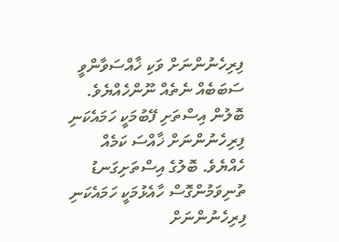ފިރިހެނުންނަށް ވަކި ޚާއްސަވާންވީ ސަބަބެއް ނެތެއް ނޫންހެއްޔެވެ. ބޮލުން އިސްތަށި ފޭބުމަކީ ހަމައެކަނި ފިރިހެނުންނަށް ޚާއްސަ ކަމެއް ހެއްޔެވެ. ބޮލުގެ އިސްތަށިގަނޑު ތުނިވަމުންގޮސް ހާއެޅުމަކީ ހަމައެކަނި ފިރިހެނުންނަށް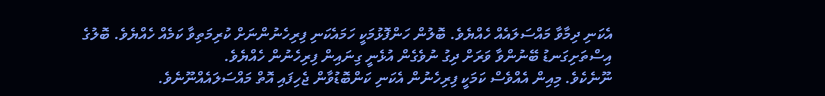އެކަނި ދިމާވާ މައްސަލައެއް ހެއްޔެވެ. ބޮލުން ހަންފޮޅުމަކީ ހަމައެކަނި ފިރިހެނުންނަށް ކުރިމަތިވާ ކަމެއް ހެއްޔެވެ. ބޮލުގެ އިސްތަށިގަނޑު ބޭނުންވާ ވަރަށް ދިގު ނުވެގެން އުޅެނީ ގިނައިން ފިރިހެނުން ހެއްޔެވެ.
ނޫނެކެވެ. މިއިން އެއްވެސް ކަމަކީ ފިރިހެނުން އެކަނި ކަންބޮޑުވާން ޖެހިފައި އޮތް މައްސަލައެއްނޫނެވެ.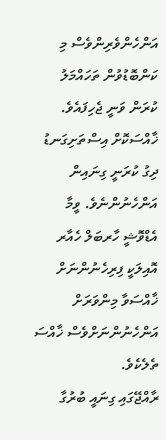އަންހެންވެރިންވެސް މި ކަންބޮޑުވުން ތަހައްމަލު ކުރަން ވަނީ ޖެހިފައެވެ. ޚާއްސަކޮށް އިސްތަށިގަނޑު ދިގު ކުރަނީ ގިނައިން އަންހެނުންނެވެ. ވީމާ އެޑްވޮޝީ ހާރބަލް ހެއާރ އޮއިލަކީ ފިރިހެނުންނަށް ޚާއްސަވާ މިންވަރަށް އަންހެނުންނަށްވެސް ޚާއްސަ ތެލެކެވެ.
ރާއްޖޭގައި ގިނައީ ބުރުގާ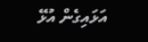އަޅައިގެން އުޅޭ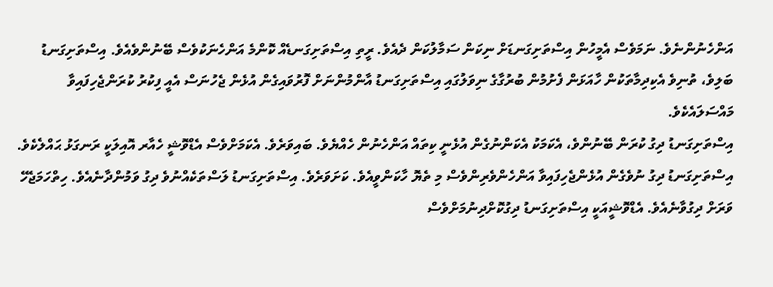އަންހެނުންނެވެ. ނަމަވެސް އެމީހުން އިސްތަށިގަނޑަށް ނިކަން ސަމާލުކަން ދެއެވެ. ރީތި އިސްތަށިގަނޑެއް ކޮންމެ އަންހެނަކުވެސް ބޭނުންވެއެވެ. އިސްތަށިގަނޑު ބަލިވެ، ތުނިވެ އެކިދިމާތަކުން ހާއަޅަން ފެށުމުން ބުރުގާގެ ނިވަލުގައި އިސްތަށިގަނޑު އާންމުންނަށް ފޮރުވައިގެން އުޅެން ޖެހުނަސް އެއީ ފިކުރު ކުރަންޖެހިފައިވާ މައްސަލައެކެވެ.
އިސްތަށިގަނޑު ދިގު ކުރަން ބޭނުންވެ، އެކަމަކު އެކަންނުގެން އުޅެނީ ކިތައް އަންހެނުން ހެއްޔެވެ. ބައިވަރެވެ. އެކަމަށްވެސް އެޑްވޮޝީ ހެއާރ އޮއިލަކީ ރަނގަޅު ޙައްލެކެވެ. އިސްތަށިގަނޑު ދިގު ނުވެގެން އުޅެންޖެހިފައިވާ އަންހެންވެރިންވެސް މި ތެޔޮ ހާކަންވީއެވެ. ކަށަވަރެވެ. އިސްތަށިގަނޑު ލަސްތަކެއްނުވެ ދިގު ވަމުންދާނެއެވެ. ހިތްހަމަޖެހޭ ވަރަށް ދިގުވާނެއެވެ. އެޑްވޮޝީއަކީ އިސްތަށިގަނޑު ދިގުކޮށްދިނުމަށްވެސް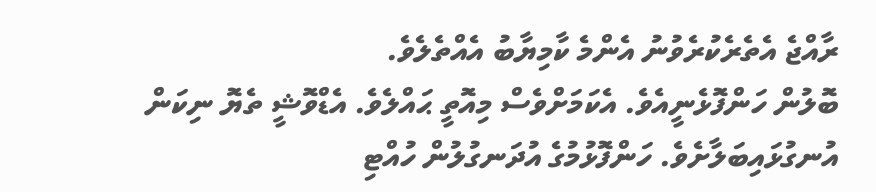ރާއްޖެ އެތެރެކުރެވުނު އެންމެ ކާމިޔާބު އެއްތެލެވެ.
ބޮލުން ހަންފޮޅެނީއެވެ. އެކަމަށްވެސް މިއޮތީ ޙައްލެވެ. އެޑްވޮޝީ ތެޔޮ ނިކަން އުނގުޅައިބަލާށެވެ. ހަންފޮޅުމުގެ އުދަނގުލުން ހުއްޓި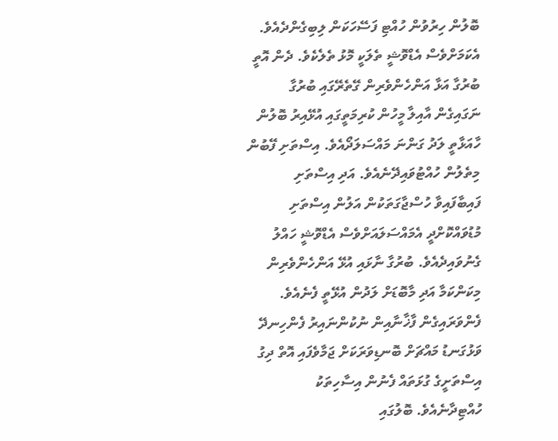ބޮލުން ހިރުވުން ހުއްޓި ފަސޭހަކަން ލިބިގެންދެއެވެ. އެކަމަށްވެސް އެޑްވޮޝީ ތެލަކީ މޮޅު ތެލެކެވެ. ދެން އޮތީ ބުރުގާ އަޅާ އަންހެންވެރިން ގޭތެރޭގައި ބުރުގާ ނަގައިގެން އާއިލާ މީހުން ކުރިމަތީގައި އުޅޭއިރު ބޮލުން ހާއަޅާތީ ލަދު ގަންނަ މައްސަލަދޯއެވެ. އިސްތަށި ފޭބުން މިތެލުން ހުއްޓުވައިދޭނެއެވެ. އަދި އިސްތަށި ފައިބާފައިވާ ހުސްޖާގަތަކުން އަލުން އިސްތަށި މުޑުވައްކޮށްދީ އެމައްސަލައަށްވެސް އެޑްވޮޝީ ހައްލު ގެނުވައިދެއެވެ. ބުރުގާ ނާޅައި އުޅޭ އަންހެންވެރިން މިކަންކަމާ އަދި މާބޮޑަށް ލަދުން އުޅޭތީ ފެނެއެވެ.
ފެންވަރައިގެން ފާޚާނާއިން ނުކުންނައިރު ފެންހިނދޭ ވަޅުގަނޑު މައްޗަށް ބޮނޑިވަރަކަށް ޖަމާވެފައި އޮތް ދިގު އިސްތަށީގެ ގުޅަތައް ފެނުން އިސާހިތަކު ހުއްޓިދާނެއެވެ. ބޮލުގައި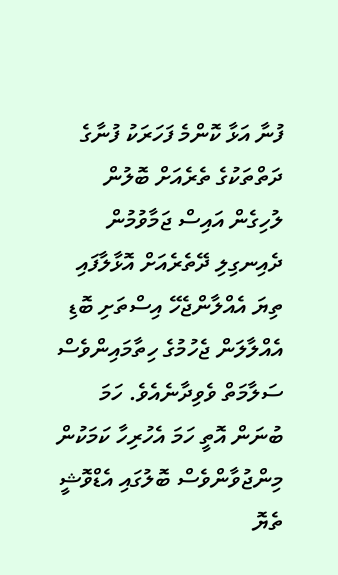ފުނާ އަޅާ ކޮންމެ ފަހަރަކު ފުނާގެ ދަތްތަކުގެ ތެރެއަށް ބޮލުން ލުހިގެން އައިސް ޖަމާވުމުން ދެއިނގިލި ދޭތެރެއަށް އޮޅާލާފައި ތިޔަ އެއްލާންޖެހޭ އިސްތަށި ބޮޑި އެއްލާލަން ޖެހުމުގެ ހިތާމައިންވެސް ސަލާމަތް ވެވިދާނެއެވެ. ހަމަ ބުނަން އޮތީ ހަމަ އެހުރިހާ ކަމަކުން މިންޖުވާންވެސް ބޮލުގައި އެޑްވޮޝީ ތެޔޮ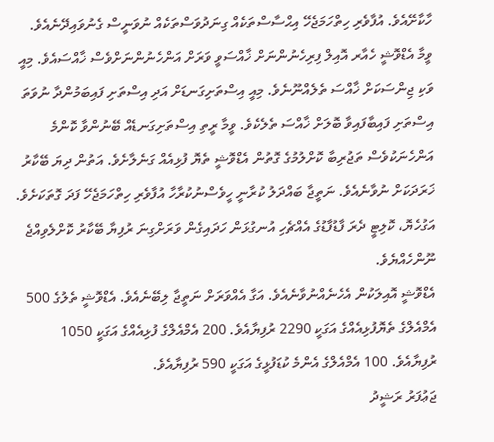ހާކާށޭއެވެ. އުފާވެރި ހިތްހަމަޖެހޭ އިޙްސާސްތަކެއް ގިނަދުވަސްތަކެއް ނުވަނީސް ގެނުވައިދޭނެއެވެ.
ވީމާ އެޑްވޮޝީ ހެއާރ އޮއިލް ފިރިހެނުންނަށް ޚާއްސަވީ ވަރަށް އަންހެނުންނަށްވެސް ޚާއްސައެވެ. މިއީ ވަކި ޖިންސަކަށް ޚާއްސަ ތެލެއްނޫނެވެ. މިއީ އިސްތަށިގަނޑަށް އަދި އިސްތަށި ފައިބަމުންދާ ނުވަތަ އިސްތަށި ފައިބާފައިވާ ބޮލަށް ޚާއްސަ ތެލެކެވެ. ވީމާ ރީތި އިސްތަށިގަނޑެއް ބޭނުންވާ ކޮންމެ އަންހެނަކުވެސް ތަޖުރިބާ ކޮށްލުމުގެ ގޮތުން އެޑްވޮޝީ ތެޔޮ ފުޅިއެއް ގަނެލާށެވެ. އަތުން ދިޔަ ބޭކާރު ޚަރަދަކަށް ނުވާނެއެވެ. ނަތީޖާ ބައްދަލު ކުރާނީ ހީވެސްނުކުރާހާ އުފާވެރި ހިތްހަމަޖެހޭ ފަދަ ގޮތަކަށެވެ. އަގުހެޔޮ، ކޮލިޓީ ދެރަ ފާޑުފާޑުގެ އެއްޗެހި އުނގުޅަން ހަދައިގެން ވަރަށްގިނަ ރުފިޔާ ބޭކާރު ކޮށްލެވިއްޖެ ނޫންހެއްޔެވެ.
އެޑްވޮޝީ އޮއިލަކުން އެހެނެއްނުވާނެއެވެ. އަގާ އެއްވަރަށް ނަތީޖާ ލިބޭނެއެވެ. އެޑްވޮޝީ ތެލުގެ 500 އެމްއެލްގެ ތެޔޮފުޅިއެއްގެ އަގަކީ 2290 ރުފިޔާއެވެ. 200 އެމްއެލްގެ ފުޅިއެއްގެ އަގަކީ 1050 ރުފިޔާއެވެ. 100 އެމްއެލްގެ އެންމެ ކުޑަފުޅީގެ އަގަކީ 590 ރުފިޔާއެވެ.
ޖަޢުފަރު ރަޝީދު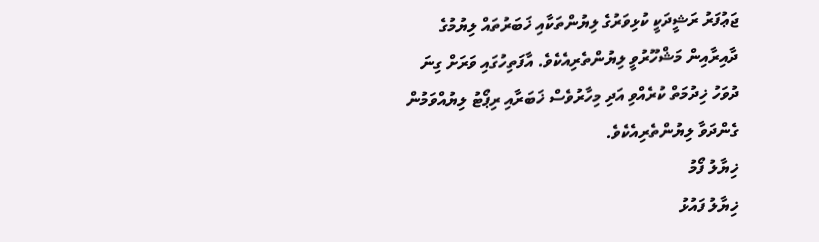ޖަޢުފަރު ރަޝީދަކީ ކުޅިވަރުގެ ލިޔުންތަކާއި ޚަބަރުތައް ލިޔުމުގެ ދާއިރާއިން މަޝްހޫރުވީ ލިޔުންތެރިއެކެވެ. އާފަތިހުގައި ވަރަށް ގިނަ ދުވަހު ޚިދުމަތް ކުރެއްވި އަދި މިހާރުވެސް ޚަބަރާއި ރިޕޯޓު ލިޔުއްވަމުން ގެންދަވާ ލިޔުންތެރިއެކެވެ.
ޚިޔާލު ފޯމު
ޚިޔާލު ފައުޅު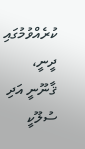ކުރެއްވުމުގައި ދީނީ، ޤާނޫނީ އަދި ސުލޫކީ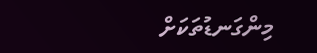މިންގަނޑުތަކަށް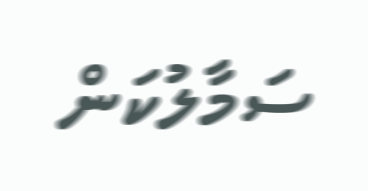ސަމާލުކަން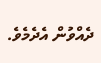ދެއްވުން އެދެމެވެ.